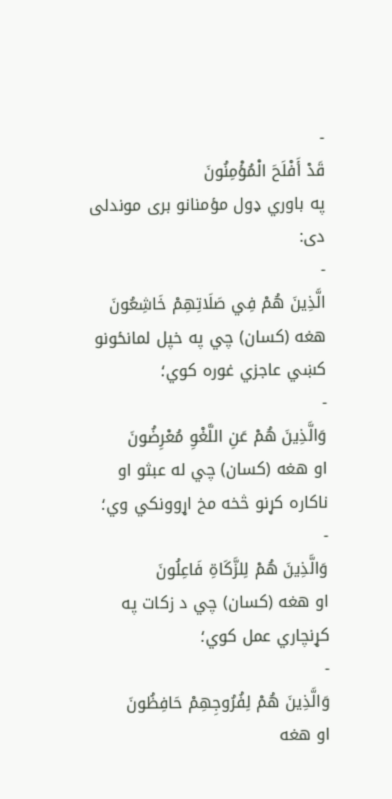-
قَدْ أَفْلَحَ الْمُؤْمِنُونَ
په باوري ډول مؤمنانو برى موندلى دى:
-
الَّذِينَ هُمْ فِي صَلَاتِهِمْ خَاشِعُونَ
هغه (کسان) چي په خپل لمانځونو کښي عاجزي غوره كوي؛
-
وَالَّذِينَ هُمْ عَنِ اللَّغْوِ مُعْرِضُونَ
او هغه (کسان) چي له عبثو او ناکاره کړنو څخه مخ اړوونكي وي؛
-
وَالَّذِينَ هُمْ لِلزَّكَاةِ فَاعِلُونَ
او هغه (کسان) چي د زكات په کړنچاري عمل كوي؛
-
وَالَّذِينَ هُمْ لِفُرُوجِهِمْ حَافِظُونَ
او هغه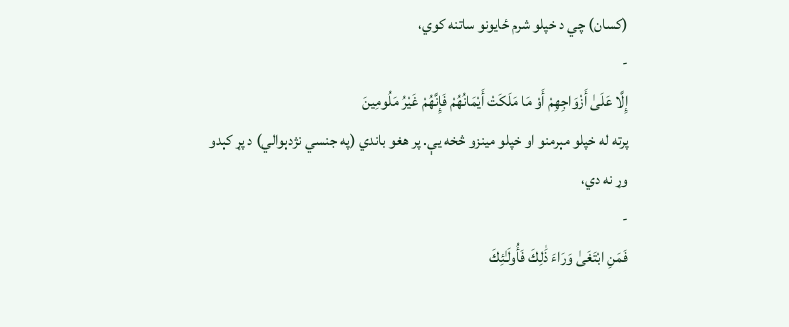(کسان) چي د خپلو شرم ځايونو ساتنه كوي،
-
إِلَّا عَلَىٰ أَزْوَاجِهِمْ أَوْ مَا مَلَكَتْ أَيْمَانُهُمْ فَإِنَّهُمْ غَيْرُ مَلُومِينَ
پرته له خپلو مېرمنو او خپلو مینزو څخه يې. پر هغو باندي (په جنسي نژدېوالي) د پړ كېدو وړ نه دي،
-
فَمَنِ ابْتَغَىٰ وَرَاءَ ذَٰلِكَ فَأُولَـٰئِكَ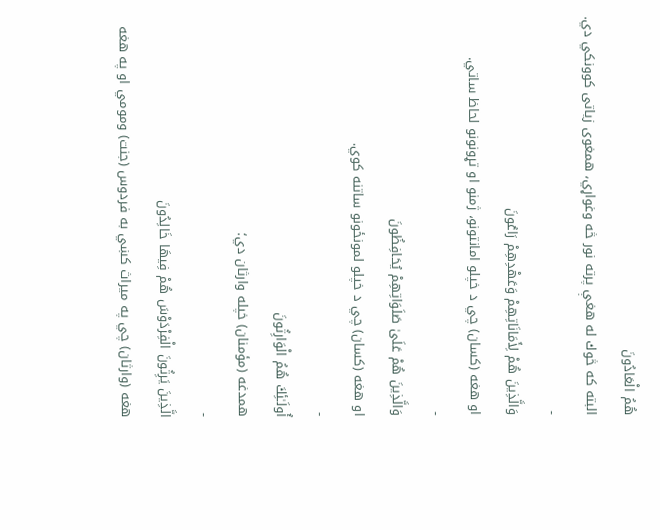هُمُ الْعَادُونَ
البته كه څوك له هغې پرته نور څه وغواړي، همغوى زياتى كوونكي دي.
-
وَالَّذِينَ هُمْ لِأَمَانَاتِهِمْ وَعَهْدِهِمْ رَاعُونَ
او هغه (کسان) چي د خپلو امانتونو، ژمنو او تړونونو لحاظ ساتي.
-
وَالَّذِينَ هُمْ عَلَىٰ صَلَوَاتِهِمْ يُحَافِظُونَ
او هغه (کسان) چي د خپلو لمونځونو ساتنه كوي.
-
أُولَـٰئِكَ هُمُ الْوَارِثُونَ
همدغه (مؤمنان) خپله وارثان دي؛
-
الَّذِينَ يَرِثُونَ الْفِرْدَوْسَ هُمْ فِيهَا خَالِدُونَ
هغه (وارثان) چي په ميراث کښي به فردوس (جنت) ومومي او په هغه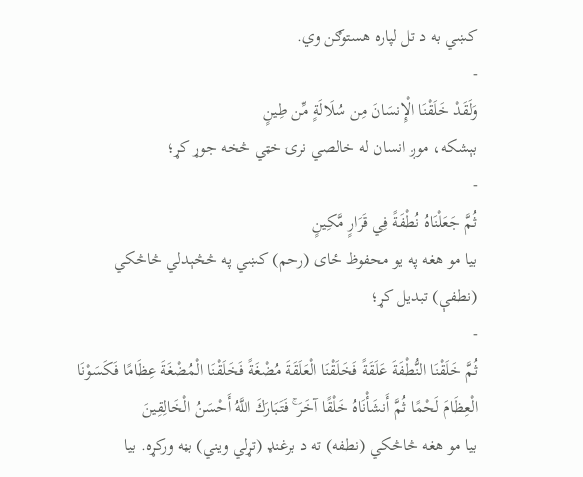کښي به د تل لپاره هستوګن وي.
-
وَلَقَدْ خَلَقْنَا الْإِنسَانَ مِن سُلَالَةٍ مِّن طِينٍ
بېشکه، موږ انسان له خالصي نرۍ خټي څخه جوړ کړ؛
-
ثُمَّ جَعَلْنَاهُ نُطْفَةً فِي قَرَارٍ مَّكِينٍ
بيا مو هغه په يو محفوظ ځاى (رحم) کښي په څڅېدلي څاڅكي (نطفې) تبديل کړ؛
-
ثُمَّ خَلَقْنَا النُّطْفَةَ عَلَقَةً فَخَلَقْنَا الْعَلَقَةَ مُضْغَةً فَخَلَقْنَا الْمُضْغَةَ عِظَامًا فَكَسَوْنَا الْعِظَامَ لَحْمًا ثُمَّ أَنشَأْنَاهُ خَلْقًا آخَرَ ۚ فَتَبَارَكَ اللَّهُ أَحْسَنُ الْخَالِقِينَ
بيا مو هغه څاڅكي (نطفه) ته د برغنډ (تړلي ویني) بڼه ورکړه. بيا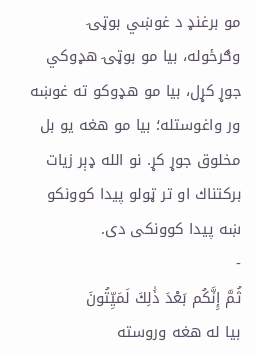مو برغنډ د غوښي بوټۍ وګرځوله، بيا مو بوټۍ هډوكي جوړ کړل، بيا مو هډوکو ته غوښه ور واغوستله؛ بيا مو هغه يو بل مخلوق جوړ کړ. نو الله ډېر زيات بركتناك او تر ټولو پيدا كوونكو ښه پيدا كوونكى دی.
-
ثُمَّ إِنَّكُم بَعْدَ ذَٰلِكَ لَمَيِّتُونَ
بیا له هغه وروسته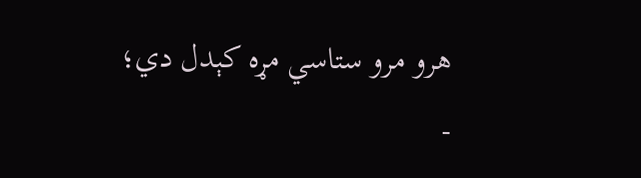هرو مرو ستاسي مړه كېدل دي؛
-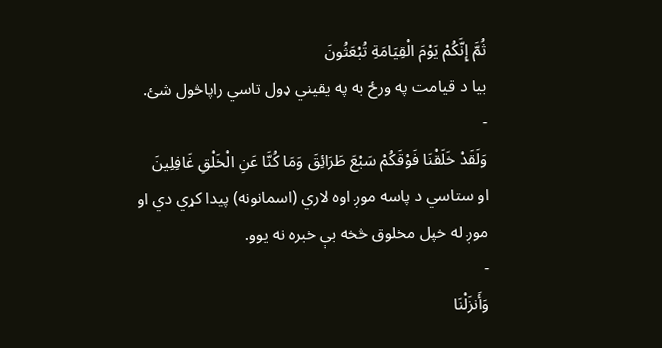ثُمَّ إِنَّكُمْ يَوْمَ الْقِيَامَةِ تُبْعَثُونَ
بيا د قيامت په ورځ به په يقيني ډول تاسي راپاڅول شئ.
-
وَلَقَدْ خَلَقْنَا فَوْقَكُمْ سَبْعَ طَرَائِقَ وَمَا كُنَّا عَنِ الْخَلْقِ غَافِلِينَ
او ستاسي د پاسه موږ اوه لاري (اسمانونه) پيدا کړي دي او موږ له خپل مخلوق څخه بې خبره نه يوو.
-
وَأَنزَلْنَا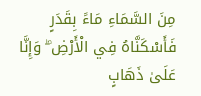مِنَ السَّمَاءِ مَاءً بِقَدَرٍ فَأَسْكَنَّاهُ فِي الْأَرْضِ ۖ وَإِنَّا عَلَىٰ ذَهَابٍ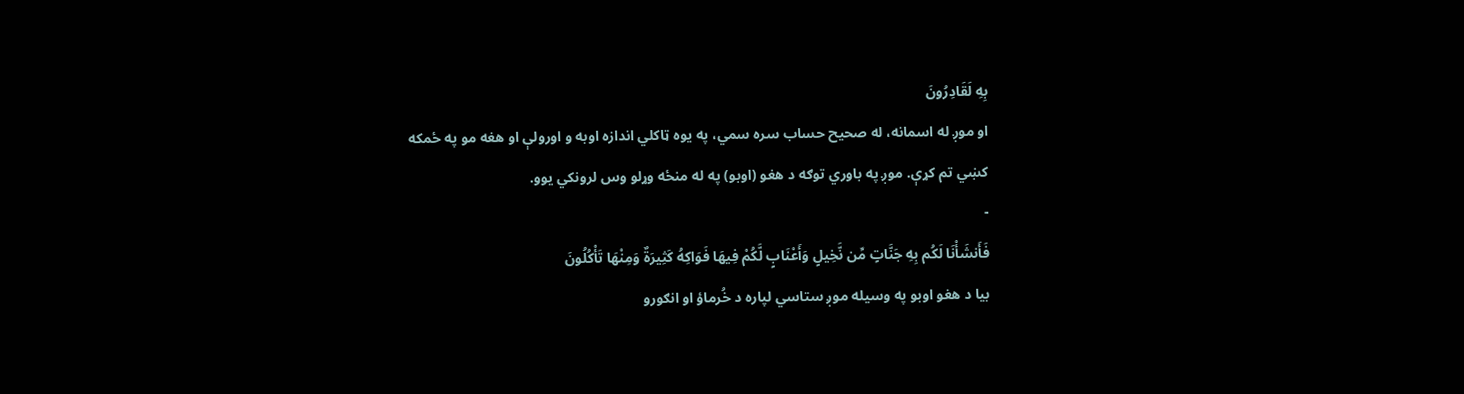بِهِ لَقَادِرُونَ
او موږ له اسمانه، له صحيح حساب سره سمي، په يوه ټاكلي اندازه اوبه و اورولې او هغه مو په ځمکه کښي تم کړې. موږ په باوري توګه د هغو (اوبو) په له منځه وړلو وس لرونکي یوو.
-
فَأَنشَأْنَا لَكُم بِهِ جَنَّاتٍ مِّن نَّخِيلٍ وَأَعْنَابٍ لَّكُمْ فِيهَا فَوَاكِهُ كَثِيرَةٌ وَمِنْهَا تَأْكُلُونَ
بيا د هغو اوبو په وسيله موږ ستاسي لپاره د خُرماؤ او انګورو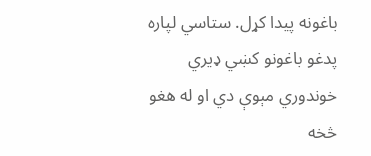باغونه پيدا کړل. ستاسي لپاره پدغو باغونو کښي ډيري خوندوري مېوې دي او له هغو څخه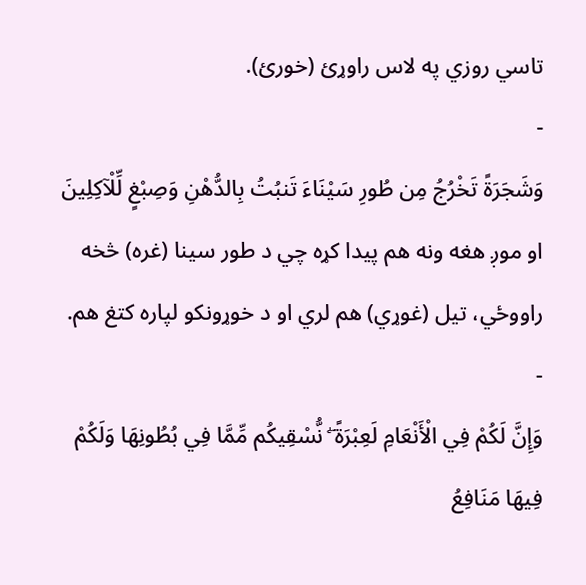تاسي روزي په لاس راوړئ (خورئ).
-
وَشَجَرَةً تَخْرُجُ مِن طُورِ سَيْنَاءَ تَنبُتُ بِالدُّهْنِ وَصِبْغٍ لِّلْآكِلِينَ
او موږ هغه ونه هم پيدا کړه چي د طور سينا (غره) څخه راووځي، تيل (غوړي) هم لري او د خوړونكو لپاره كتغ هم.
-
وَإِنَّ لَكُمْ فِي الْأَنْعَامِ لَعِبْرَةً ۖ نُّسْقِيكُم مِّمَّا فِي بُطُونِهَا وَلَكُمْ فِيهَا مَنَافِعُ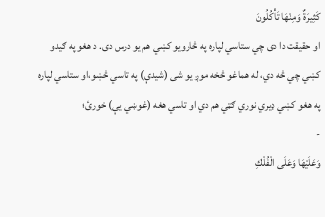كَثِيرَةٌ وَمِنْهَا تَأْكُلُونَ
او حقيقت دا دى چي ستاسي لپاره په څارويو کښي هم يو درس دى. د هغو په ګيدو کښي چي څه دي، له هماغو څخه موږ يو شى (شیدې) په تاسي څښو،او ستاسي لپاره په هغو کښي ډيري نوري ګټي هم دي او تاسي هغه (غوښي یې) خورئ؛
-
وَعَلَيْهَا وَعَلَى الْفُلْكِ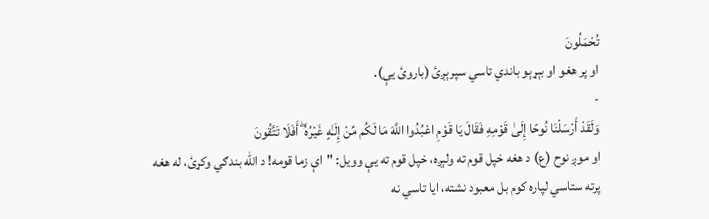تُحْمَلُونَ
او پر هغو او بېړېو باندي تاسي سپرېږئ (باروئ يې).
-
وَلَقَدْ أَرْسَلْنَا نُوحًا إِلَىٰ قَوْمِهِ فَقَالَ يَا قَوْمِ اعْبُدُوا اللَّهَ مَا لَكُم مِّنْ إِلَـٰهٍ غَيْرُهُ ۖ أَفَلَا تَتَّقُونَ
او موږ نوح (ع) د هغه خپل قوم ته ولېږه، خپل قوم ته یې وويل: "اې زما قومه! د الله بندګي وکړئ، له هغه پرته ستاسي لپاره كوم بل معبود نشته، ايا تاسي نه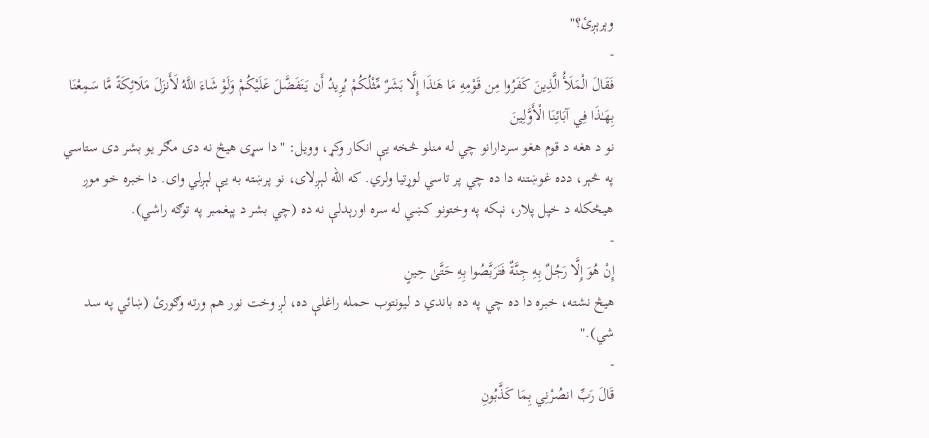وېرېږئ؟"
-
فَقَالَ الْمَلَأُ الَّذِينَ كَفَرُوا مِن قَوْمِهِ مَا هَـٰذَا إِلَّا بَشَرٌ مِّثْلُكُمْ يُرِيدُ أَن يَتَفَضَّلَ عَلَيْكُمْ وَلَوْ شَاءَ اللَّهُ لَأَنزَلَ مَلَائِكَةً مَّا سَمِعْنَا بِهَـٰذَا فِي آبَائِنَا الْأَوَّلِينَ
نو د هغه د قوم هغو سردارانو چي له منلو څخه یې انكار وکړ، وويل: "دا سړی هیڅ نه دى مګر يو بشر دى ستاسي په څېر، دده غوښتنه دا ده چي پر تاسي لوړتيا ولري. كه الله لېږلای، نو پرښته به یې لېږلي وای. دا خبره خو موږ هیڅكله د خپل پلار، نېکه په وختونو کښي له سره اورېدلې نه ده (چي بشر د پېغمبر په توګه راشي).
-
إِنْ هُوَ إِلَّا رَجُلٌ بِهِ جِنَّةٌ فَتَرَبَّصُوا بِهِ حَتَّىٰ حِينٍ
هیڅ نشته، خبره دا ده چي په ده باندي د ليونتوب حمله راغلې ده، لږ وخت نور هم ورته وګورئ (ښائي په سد شي)."
-
قَالَ رَبِّ انصُرْنِي بِمَا كَذَّبُونِ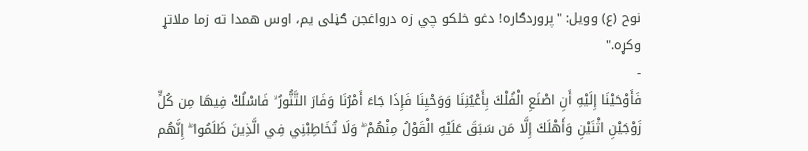نوح (ع) وويل: "پروردګاره! دغو خلكو چي زه درواغجن ګڼلى يم، اوس همدا ته زما ملاتړ وکړه."
-
فَأَوْحَيْنَا إِلَيْهِ أَنِ اصْنَعِ الْفُلْكَ بِأَعْيُنِنَا وَوَحْيِنَا فَإِذَا جَاءَ أَمْرُنَا وَفَارَ التَّنُّورُ ۙ فَاسْلُكْ فِيهَا مِن كُلٍّ زَوْجَيْنِ اثْنَيْنِ وَأَهْلَكَ إِلَّا مَن سَبَقَ عَلَيْهِ الْقَوْلُ مِنْهُمْ ۖ وَلَا تُخَاطِبْنِي فِي الَّذِينَ ظَلَمُوا ۖ إِنَّهُم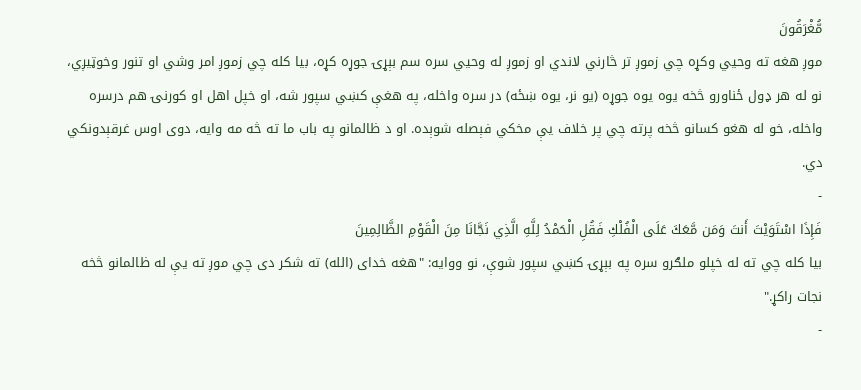مُّغْرَقُونَ
موږ هغه ته وحيي وکړه چي زموږ تر څارني لاندي او زموږ له وحيي سره سم بېړۍ جوړه کړه، بيا كله چي زموږ امر وشي او تنور وخوټيږي، نو له هر ډول ځناورو څخه يوه يوه جوړه (يو نر، يوه ښځه) در سره واخله، په هغې کښي سپور شه، او خپل اهل او كورنۍ هم درسره واخله، خو له هغو كسانو څخه پرته چي پر خلاف یې مخکي فېصله شوېده. او د ظالمانو په باب ما ته څه مه وايه، دوى اوس غرقېدونكي دي.
-
فَإِذَا اسْتَوَيْتَ أَنتَ وَمَن مَّعَكَ عَلَى الْفُلْكِ فَقُلِ الْحَمْدُ لِلَّهِ الَّذِي نَجَّانَا مِنَ الْقَوْمِ الظَّالِمِينَ
بيا كله چي ته له خپلو ملګرو سره په بېړۍ کښي سپور شوې، نو ووايه: "هغه خداى (الله) ته شكر دى چي موږ ته یې له ظالمانو څخه نجات راکړ."
-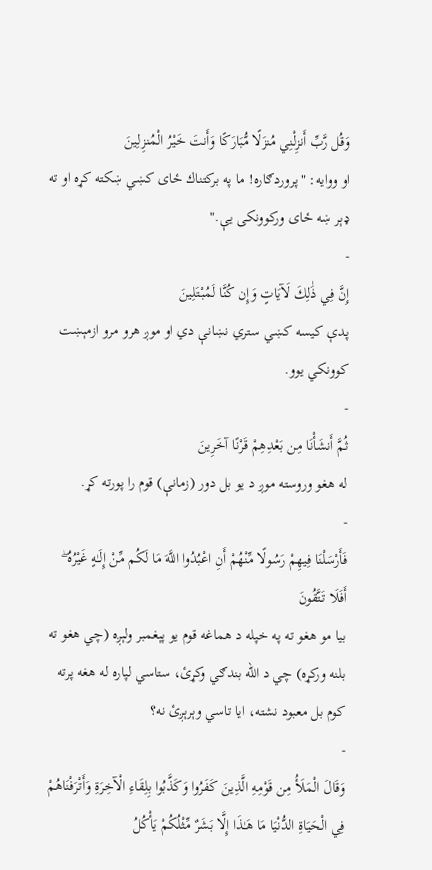وَقُل رَّبِّ أَنزِلْنِي مُنزَلًا مُّبَارَكًا وَأَنتَ خَيْرُ الْمُنزِلِينَ
او ووايه: "پروردګاره! ما په بركتناك ځاى کښي ښكته کړه او ته ډېر ښه ځاى وركوونكى یې."
-
إِنَّ فِي ذَٰلِكَ لَآيَاتٍ وَإِن كُنَّا لَمُبْتَلِينَ
پدې کیسه کښي ستري نښانې دي او موږ هرو مرو ازمېښت كوونكي يوو.
-
ثُمَّ أَنشَأْنَا مِن بَعْدِهِمْ قَرْنًا آخَرِينَ
له هغو وروسته موږ د يو بل دور (زمانې) قوم را پورته کړ.
-
فَأَرْسَلْنَا فِيهِمْ رَسُولًا مِّنْهُمْ أَنِ اعْبُدُوا اللَّهَ مَا لَكُم مِّنْ إِلَـٰهٍ غَيْرُهُ ۖ أَفَلَا تَتَّقُونَ
بيا مو هغو ته په خپله د هماغه قوم يو پېغمبر ولېږه (چي هغو ته بلنه ورکړه) چي د الله بندګي وکړئ، ستاسي لپاره له هغه پرته كوم بل معبود نشته، ايا تاسي وېرېږئ نه؟
-
وَقَالَ الْمَلَأُ مِن قَوْمِهِ الَّذِينَ كَفَرُوا وَكَذَّبُوا بِلِقَاءِ الْآخِرَةِ وَأَتْرَفْنَاهُمْ فِي الْحَيَاةِ الدُّنْيَا مَا هَـٰذَا إِلَّا بَشَرٌ مِّثْلُكُمْ يَأْكُلُ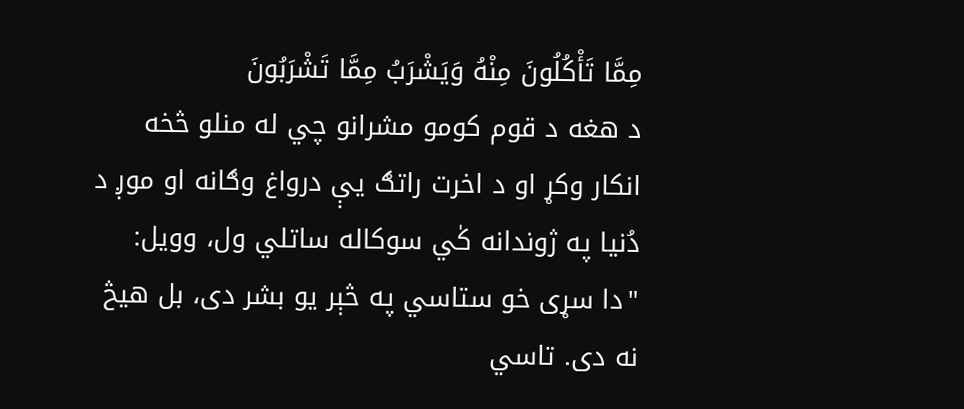مِمَّا تَأْكُلُونَ مِنْهُ وَيَشْرَبُ مِمَّا تَشْرَبُونَ
د هغه د قوم كومو مشرانو چي له منلو څخه انكار وکړ او د اخرت راتګ یې درواغ وګانه او موږ د دُنيا په ژوندانه كٰي سوکاله ساتلي ول، وويل: "دا سړی خو ستاسي په څېر يو بشر دى، بل هیڅ نه دی. تاسي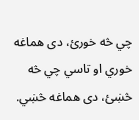چي څه خورئ، دى هماغه خوري او تاسي چي څه څښئ، دى هماغه څښي.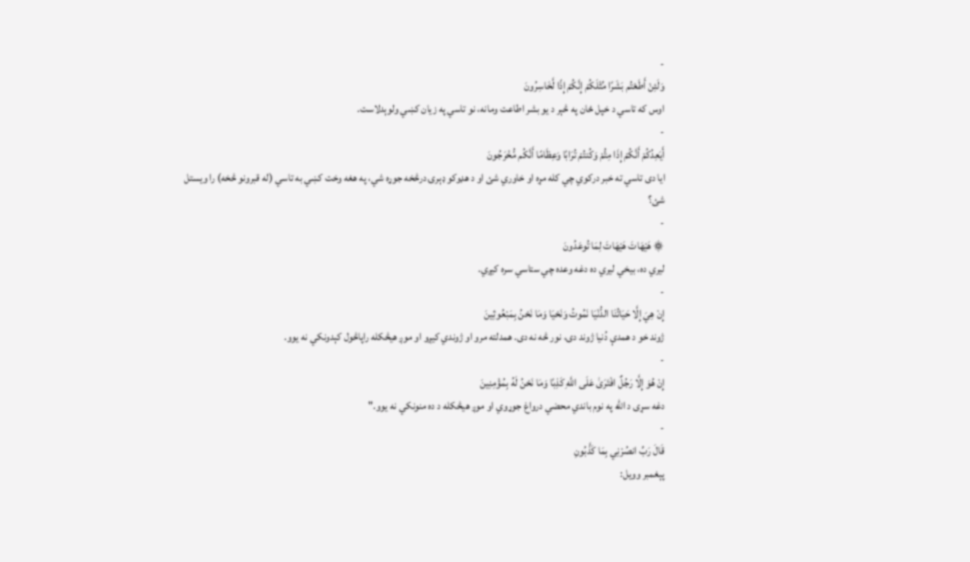-
وَلَئِنْ أَطَعْتُم بَشَرًا مِّثْلَكُمْ إِنَّكُمْ إِذًا لَّخَاسِرُونَ
اوس كه تاسي د خپل ځان په څېر د يو بشر اطاعت ومانه، نو تاسي په زيان کښي ولوېدلاست.
-
أَيَعِدُكُمْ أَنَّكُمْ إِذَا مِتُّمْ وَكُنتُمْ تُرَابًا وَعِظَامًا أَنَّكُم مُّخْرَجُونَ
ايا دى تاسي ته خبر دركوي چي كله مړه او خاوري شئ او د هډوکو ډېرۍ درڅخه جوړه شي، په هغه وخت کښي به تاسي (له قبرونو څخه) را ويستل شئ؟
-
۞ هَيْهَاتَ هَيْهَاتَ لِمَا تُوعَدُونَ
لیري ده، بيخي لیري ده دغه وعده چي ستاسي سره کیږي.
-
إِنْ هِيَ إِلَّا حَيَاتُنَا الدُّنْيَا نَمُوتُ وَنَحْيَا وَمَا نَحْنُ بِمَبْعُوثِينَ
ژوند خو د همدې دُنيا ژوند دی، نور څه نه دی. همدلته مرو او ژوندي کیږو او موږ هیڅكله راپاڅول كېدونكي نه يوو.
-
إِنْ هُوَ إِلَّا رَجُلٌ افْتَرَىٰ عَلَى اللَّهِ كَذِبًا وَمَا نَحْنُ لَهُ بِمُؤْمِنِينَ
دغه سړی د الله په نوم باندي محضي درواغ جوړوي او موږ هیڅكله د ده منونكي نه يوو."
-
قَالَ رَبِّ انصُرْنِي بِمَا كَذَّبُونِ
پېغمبر وويل: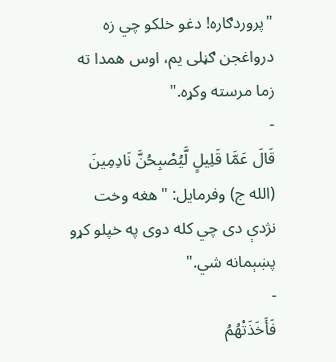"پروردګاره! دغو خلكو چي زه درواغجن ګڼلى يم، اوس همدا ته زما مرسته وکړه."
-
قَالَ عَمَّا قَلِيلٍ لَّيُصْبِحُنَّ نَادِمِينَ
(الله ج) وفرمايل: "هغه وخت نژدې دى چي كله دوى په خپلو کړو پښېمانه شي."
-
فَأَخَذَتْهُمُ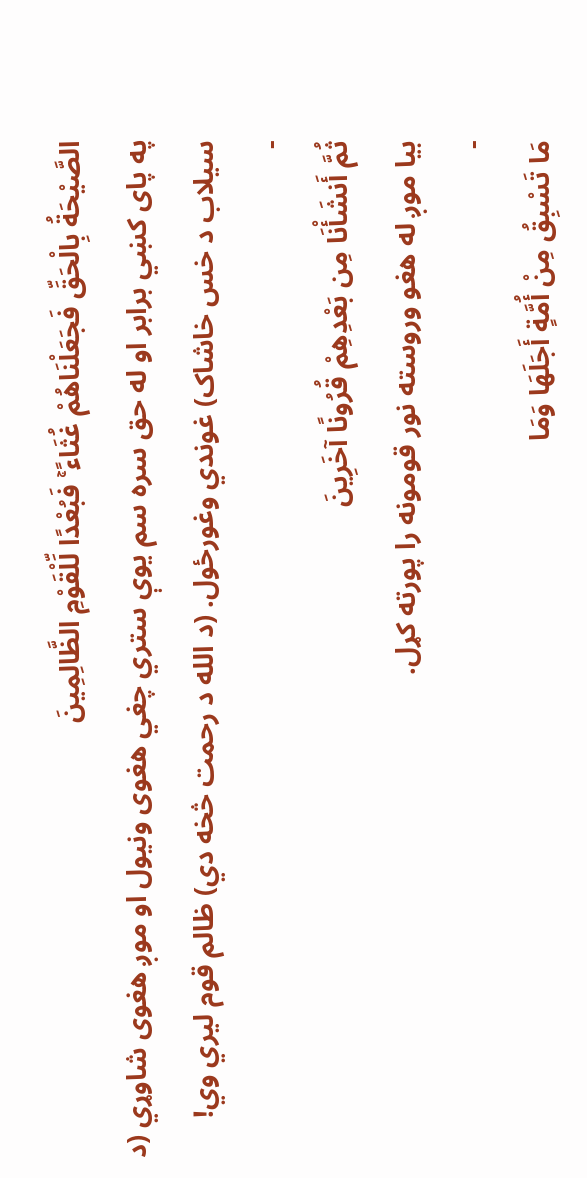الصَّيْحَةُ بِالْحَقِّ فَجَعَلْنَاهُمْ غُثَاءً ۚ فَبُعْدًا لِّلْقَوْمِ الظَّالِمِينَ
په پاى کښي برابر او له حق سره سم يوې ستري چغي هغوى ونيول او موږ هغوى شاوړي (د سیلاب د خس خاشاک) غوندي وغورځول. (د الله د رحمت څخه دي) ظالم قوم لیري وي!
-
ثُمَّ أَنشَأْنَا مِن بَعْدِهِمْ قُرُونًا آخَرِينَ
بيا موږ له هغو وروسته نور قومونه را پورته کړل.
-
مَا تَسْبِقُ مِنْ أُمَّةٍ أَجَلَهَا وَمَا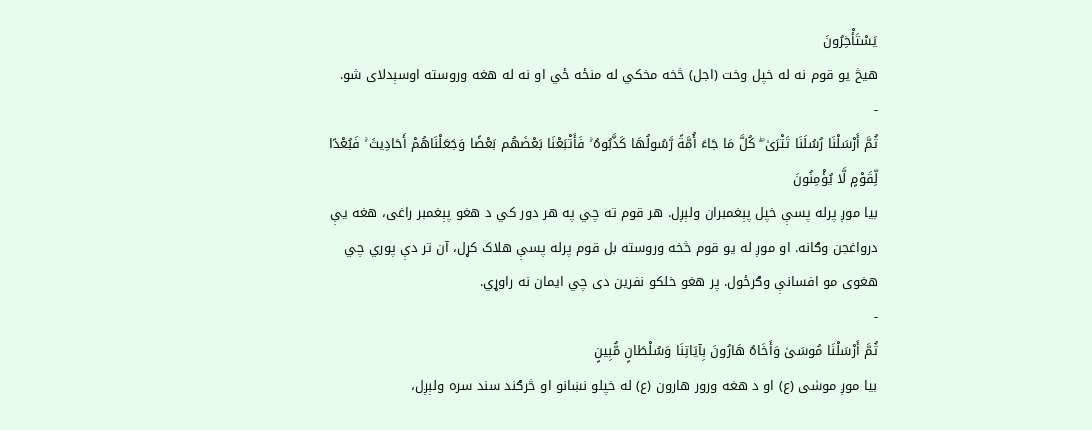يَسْتَأْخِرُونَ
هیڅ يو قوم نه له خپل وخت (اجل) څخه مخکي له منځه ځي او نه له هغه وروسته اوسېدلای شو.
-
ثُمَّ أَرْسَلْنَا رُسُلَنَا تَتْرَىٰ ۖ كُلَّ مَا جَاءَ أُمَّةً رَّسُولُهَا كَذَّبُوهُ ۚ فَأَتْبَعْنَا بَعْضَهُم بَعْضًا وَجَعَلْنَاهُمْ أَحَادِيثَ ۚ فَبُعْدًا لِّقَوْمٍ لَّا يُؤْمِنُونَ
بيا موږ پرله پسې خپل پېغمبران ولېږل. هر قوم ته چي په هر دور كي د هغو پېغمبر راغى، هغه یې درواغجن وګانه. او موږ له يو قوم څخه وروسته بل قوم پرله پسې هلاک کړل، آن تر دې پوري چي هغوى مو افسانې وګرځول. پر هغو خلكو نفرین دی چي ايمان نه راوړي.
-
ثُمَّ أَرْسَلْنَا مُوسَىٰ وَأَخَاهُ هَارُونَ بِآيَاتِنَا وَسُلْطَانٍ مُّبِينٍ
بيا موږ موسٰى (ع) او د هغه ورور هارون (ع) له خپلو نښانو او څرګند سند سره ولېږل،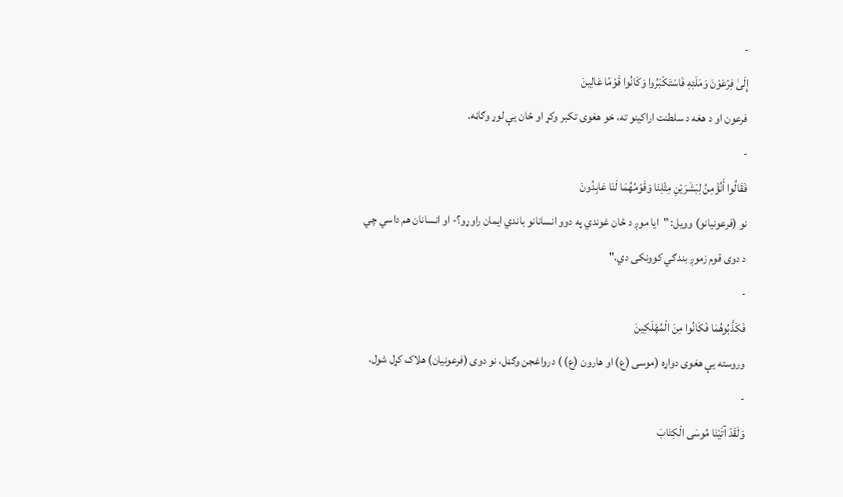-
إِلَىٰ فِرْعَوْنَ وَمَلَئِهِ فَاسْتَكْبَرُوا وَكَانُوا قَوْمًا عَالِينَ
فرعون او د هغه د سلطنت اراكينو ته، خو هغوى تكبر وکړ او ځان يې لوړ وګاڼه.
-
فَقَالُوا أَنُؤْمِنُ لِبَشَرَيْنِ مِثْلِنَا وَقَوْمُهُمَا لَنَا عَابِدُونَ
نو (فرعونیانو) وويل: "ايا موږ د ځان غوندي په دوو انسانانو باندي ايمان راوړو؟- او انسانان هم داسي چي د دوى قوم زموږ بندګي كوونكی دي."
-
فَكَذَّبُوهُمَا فَكَانُوا مِنَ الْمُهْلَكِينَ
وروسته یې هغوى دواړه (موسی (ع) او هارون (ع) ) درواغجن وګڼل، نو دوی (فرعونیان) هلاک کړل شول،
-
وَلَقَدْ آتَيْنَا مُوسَى الْكِتَابَ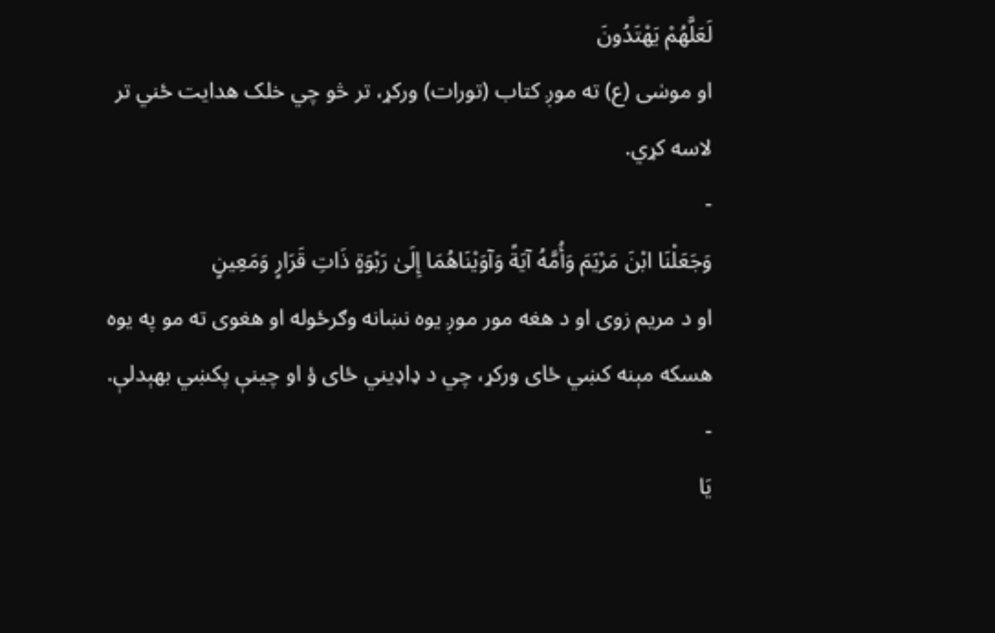لَعَلَّهُمْ يَهْتَدُونَ
او موسٰى (ع) ته موږ كتاب (تورات) ورکړ، تر څو چي خلک هدايت ځني تر لاسه کړي.
-
وَجَعَلْنَا ابْنَ مَرْيَمَ وَأُمَّهُ آيَةً وَآوَيْنَاهُمَا إِلَىٰ رَبْوَةٍ ذَاتِ قَرَارٍ وَمَعِينٍ
او د مريم زوى او د هغه مور موږ يوه نښانه وګرځوله او هغوی ته مو په يوه هسكه مېنه کښي ځاى ورکړ، چي د ډاډيني ځاى ؤ او چينې پکښي بهېدلې.
-
يَا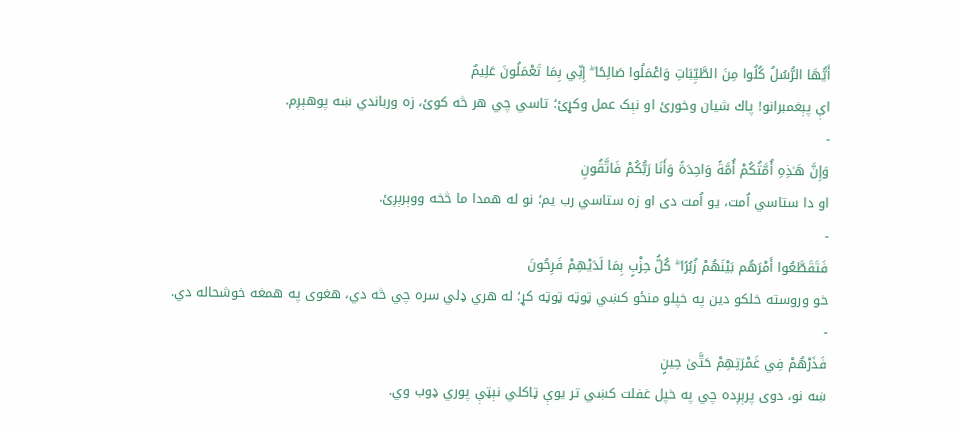أَيُّهَا الرُّسُلُ كُلُوا مِنَ الطَّيِّبَاتِ وَاعْمَلُوا صَالِحًا ۖ إِنِّي بِمَا تَعْمَلُونَ عَلِيمٌ
اې پېغمبرانو! پاك شيان وخورئ او نېک عمل وکړئ؛ تاسي چي هر څه كوئ، زه ورباندي ښه پوهېږم.
-
وَإِنَّ هَـٰذِهِ أُمَّتُكُمْ أُمَّةً وَاحِدَةً وَأَنَا رَبُّكُمْ فَاتَّقُونِ
او دا ستاسي اُمت، يو اُمت دى او زه ستاسي رب يم؛ نو له همدا ما څخه ووېرېږئ.
-
فَتَقَطَّعُوا أَمْرَهُم بَيْنَهُمْ زُبُرًا ۖ كُلُّ حِزْبٍ بِمَا لَدَيْهِمْ فَرِحُونَ
خو وروسته خلكو دين په خپلو منځو کښي ټوټه ټوټه کړ؛ له هري ډلي سره چي څه دي، هغوى په همغه خوشحاله دي.
-
فَذَرْهُمْ فِي غَمْرَتِهِمْ حَتَّىٰ حِينٍ
ښه نو، دوى پرېږده چي په خپل غفلت کښي تر يوې ټاكلي نېټې پوري ډوب وي.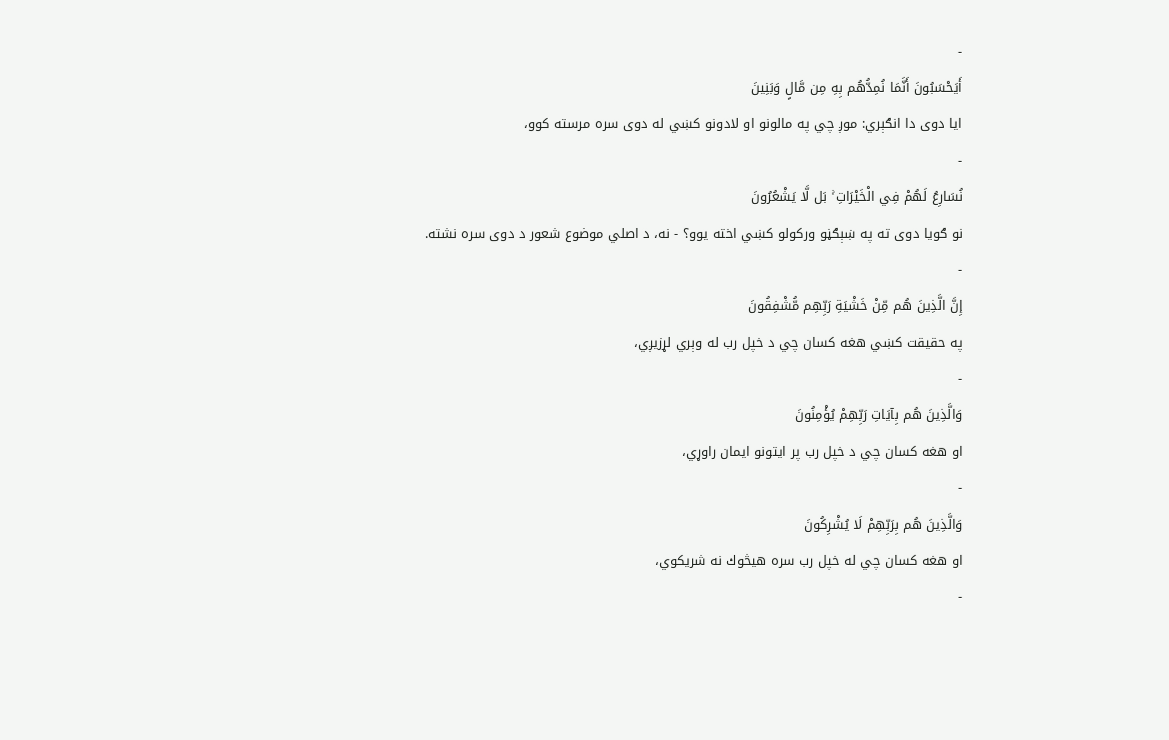-
أَيَحْسَبُونَ أَنَّمَا نُمِدُّهُم بِهِ مِن مَّالٍ وَبَنِينَ
ايا دوى دا انګېري: موږ چي په مالونو او لادونو کښي له دوى سره مرسته كوو،
-
نُسَارِعُ لَهُمْ فِي الْخَيْرَاتِ ۚ بَل لَّا يَشْعُرُونَ
نو ګويا دوى ته په ښېګڼو وركولو کښي اخته يوو؟ - نه، د اصلي موضوع شعور د دوی سره نشته.
-
إِنَّ الَّذِينَ هُم مِّنْ خَشْيَةِ رَبِّهِم مُّشْفِقُونَ
په حقيقت کښي هغه كسان چي د خپل رب له وېري لړزیږي،
-
وَالَّذِينَ هُم بِآيَاتِ رَبِّهِمْ يُؤْمِنُونَ
او هغه كسان چي د خپل رب پر ايتونو ايمان راوړي،
-
وَالَّذِينَ هُم بِرَبِّهِمْ لَا يُشْرِكُونَ
او هغه كسان چي له خپل رب سره هیڅوك نه شريكوي،
-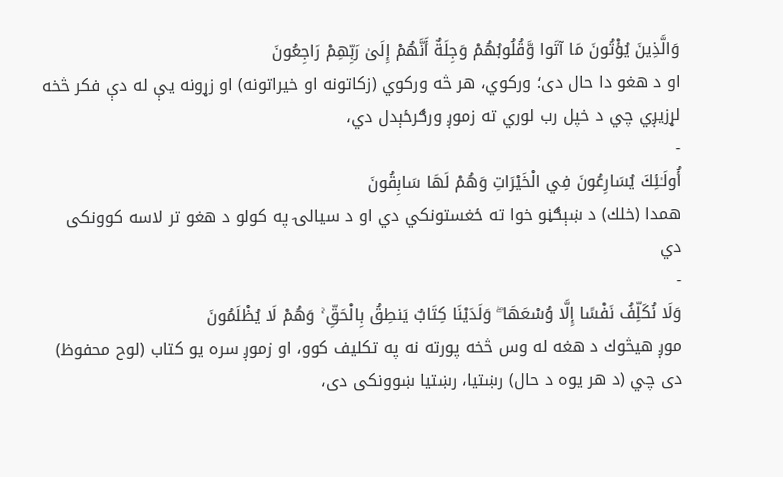وَالَّذِينَ يُؤْتُونَ مَا آتَوا وَّقُلُوبُهُمْ وَجِلَةٌ أَنَّهُمْ إِلَىٰ رَبِّهِمْ رَاجِعُونَ
او د هغو دا حال دى؛ وركوي، هر څه وركوي (زکاتونه او خیراتونه) او زړونه یې له دې فكر څخه لړزیږي چي د خپل رب لوري ته زموږ ورګرځېدل دي،
-
أُولَـٰئِكَ يُسَارِعُونَ فِي الْخَيْرَاتِ وَهُمْ لَهَا سَابِقُونَ
همدا (خلك) د ښېګڼو خوا ته ځغستونکي دي او د سیالۍ په كولو د هغو تر لاسه كوونكى دي
-
وَلَا نُكَلِّفُ نَفْسًا إِلَّا وُسْعَهَا ۖ وَلَدَيْنَا كِتَابٌ يَنطِقُ بِالْحَقِّ ۚ وَهُمْ لَا يُظْلَمُونَ
موږ هيڅوك د هغه له وس څخه پورته نه په تكليف كوو، او زموږ سره يو كتاب (لوح محفوظ) دى چي (د هر يوه د حال) رښتيا، رښتيا ښوونکی دى،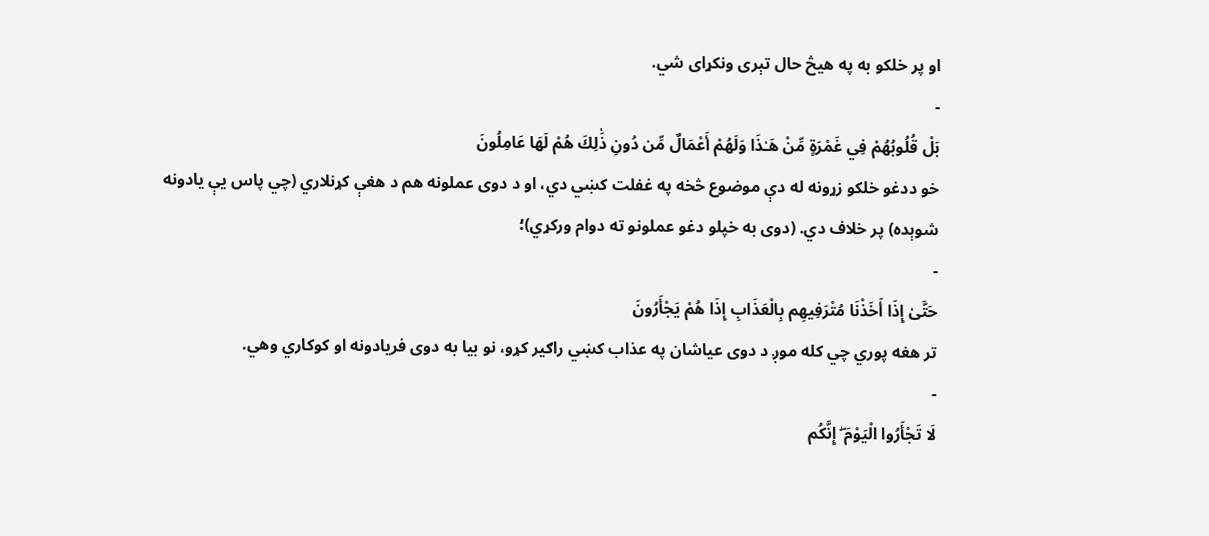او پر خلكو به په هیڅ حال تېرى ونکړای شي.
-
بَلْ قُلُوبُهُمْ فِي غَمْرَةٍ مِّنْ هَـٰذَا وَلَهُمْ أَعْمَالٌ مِّن دُونِ ذَٰلِكَ هُمْ لَهَا عَامِلُونَ
خو ددغو خلكو زړونه له دې موضوع څخه په غفلت کښي دي، او د دوى عملونه هم د هغې کړنلاري (چي پاس یې يادونه شوېده) پر خلاف دي. (دوی به خپلو دغو عملونو ته دوام ورکړي)؛
-
حَتَّىٰ إِذَا أَخَذْنَا مُتْرَفِيهِم بِالْعَذَابِ إِذَا هُمْ يَجْأَرُونَ
تر هغه پوري چي كله موږ د دوی عياشان په عذاب کښي راګير کړو، نو بيا به دوی فریادونه او کوکاري وهي.
-
لَا تَجْأَرُوا الْيَوْمَ ۖ إِنَّكُم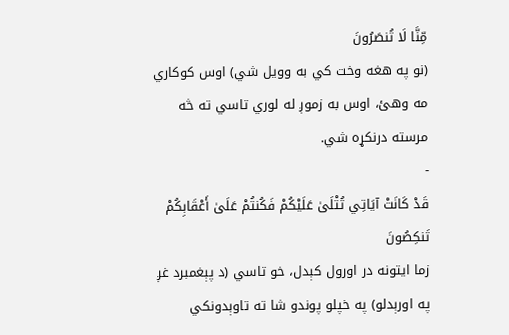مِّنَّا لَا تُنصَرُونَ
(نو په هغه وخت کي به وویل شي) اوس کوکاري مه وهئ، اوس به زموږ له لوري تاسي ته څه مرسته درنکړه شي.
-
قَدْ كَانَتْ آيَاتِي تُتْلَىٰ عَلَيْكُمْ فَكُنتُمْ عَلَىٰ أَعْقَابِكُمْ تَنكِصُونَ
زما ايتونه در اورول كېدل، خو تاسي (د پېغمبرد غږ په اورېدلو) په خپلو پوندو شا ته تاوېدونكي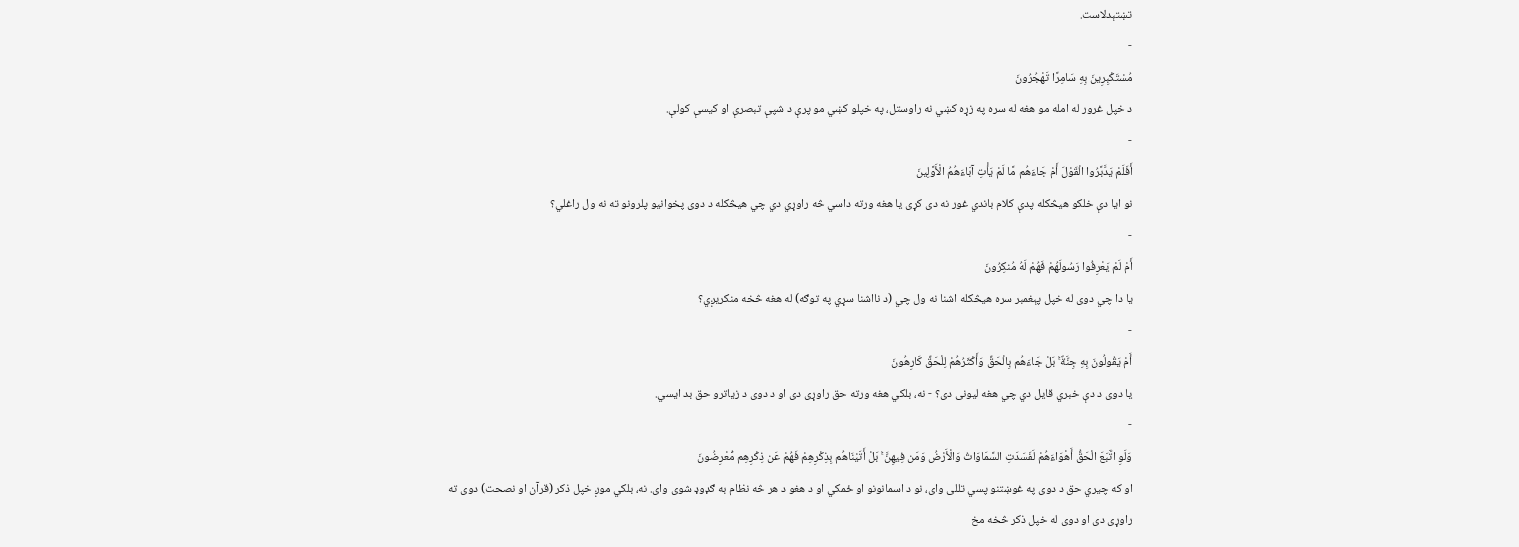تښتېدلاست.
-
مُسْتَكْبِرِينَ بِهِ سَامِرًا تَهْجُرُونَ
د خپل غرور له امله مو هغه له سره په زړه کښي نه راوستل، په خپلو کښي مو پرې د شپې تبصرې او کیسې كولې.
-
أَفَلَمْ يَدَّبَّرُوا الْقَوْلَ أَمْ جَاءَهُم مَّا لَمْ يَأْتِ آبَاءَهُمُ الْأَوَّلِينَ
نو ايا دې خلكو هیڅكله پدې کلام باندي غور نه دى کړی يا هغه ورته داسي څه راوړي دي چي هيڅكله د دوی پخوانیو پلرونو ته نه ول راغلي؟
-
أَمْ لَمْ يَعْرِفُوا رَسُولَهُمْ فَهُمْ لَهُ مُنكِرُونَ
يا دا چي دوی له خپل پېغمبر سره هیڅكله اشنا نه ول چي (د نااشنا سړي په توګه) له هغه څخه منکریږي؟
-
أَمْ يَقُولُونَ بِهِ جِنَّةٌ ۚ بَلْ جَاءَهُم بِالْحَقِّ وَأَكْثَرُهُمْ لِلْحَقِّ كَارِهُونَ
يا دوی د دې خبري قايل دي چي هغه ليونى دى؟ - نه، بلکي هغه ورته حق راوړی دى او د دوی د زياترو حق بد ايسي.
-
وَلَوِ اتَّبَعَ الْحَقُّ أَهْوَاءَهُمْ لَفَسَدَتِ السَّمَاوَاتُ وَالْأَرْضُ وَمَن فِيهِنَّ ۚ بَلْ أَتَيْنَاهُم بِذِكْرِهِمْ فَهُمْ عَن ذِكْرِهِم مُّعْرِضُونَ
او كه چيري حق د دوى په غوښتنو پسي تللى واى، نو د اسمانونو او ځمكي او د هغو د هر څه نظام به ګډوډ شوى وای. نه، بلکي موږ خپل ذكر (قرآن او نصحت) دوی ته راوړی دى او دوى له خپل ذكر څخه مخ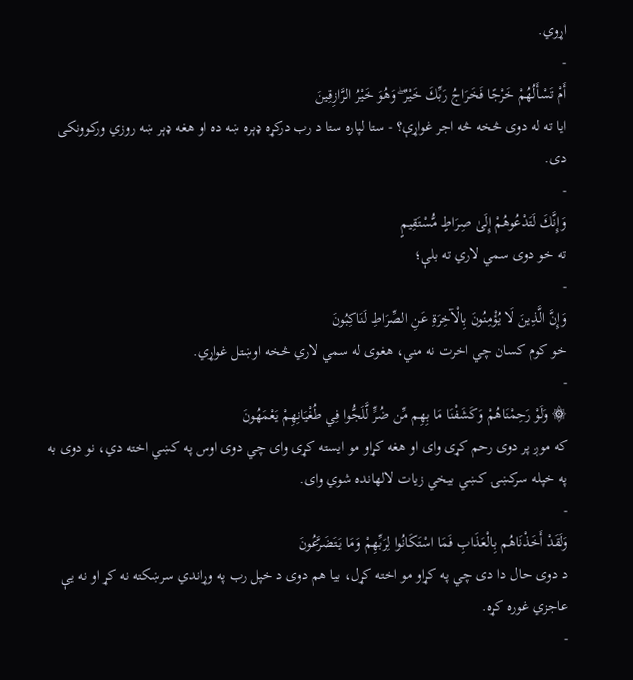اړوي.
-
أَمْ تَسْأَلُهُمْ خَرْجًا فَخَرَاجُ رَبِّكَ خَيْرٌ ۖ وَهُوَ خَيْرُ الرَّازِقِينَ
ايا ته له دوی څخه څه اجر غواړې؟ - ستا لپاره ستا د رب درکړه ډېره ښه ده او هغه ډېر ښه روزي وركوونكى دى.
-
وَإِنَّكَ لَتَدْعُوهُمْ إِلَىٰ صِرَاطٍ مُّسْتَقِيمٍ
ته خو دوی سمي لاري ته بلې؛
-
وَإِنَّ الَّذِينَ لَا يُؤْمِنُونَ بِالْآخِرَةِ عَنِ الصِّرَاطِ لَنَاكِبُونَ
خو كوم كسان چي اخرت نه مني، هغوى له سمي لاري څخه اوښتل غواړي.
-
۞ وَلَوْ رَحِمْنَاهُمْ وَكَشَفْنَا مَا بِهِم مِّن ضُرٍّ لَّلَجُّوا فِي طُغْيَانِهِمْ يَعْمَهُونَ
كه موږ پر دوی رحم کړی واى او هغه کړاو مو ايسته کړی واى چي دوى اوس په کښي اخته دي، نو دوى به په خپله سرکښۍ کښي بيخي زيات لالهانده شوي وای.
-
وَلَقَدْ أَخَذْنَاهُم بِالْعَذَابِ فَمَا اسْتَكَانُوا لِرَبِّهِمْ وَمَا يَتَضَرَّعُونَ
د دوی حال دا دى چي په کړاو مو اخته کړل، بيا هم دوى د خپل رب په وړاندي سرښكته نه کړ او نه یې عاجزي غوره کړه.
-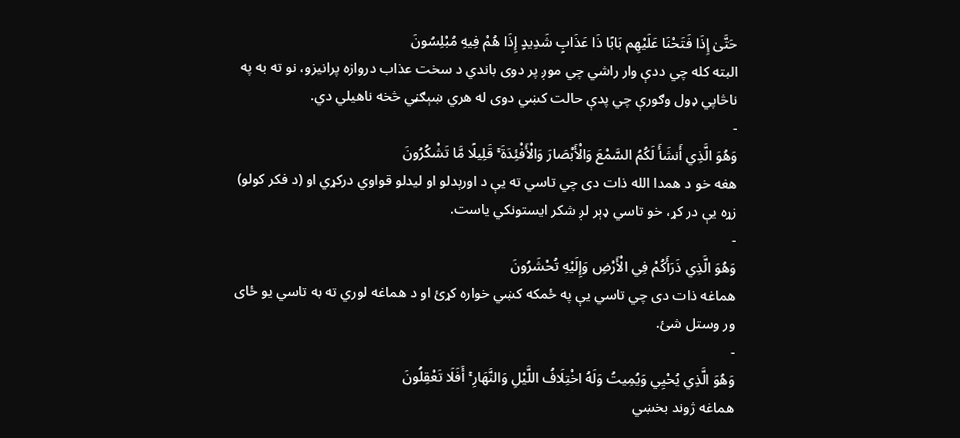حَتَّىٰ إِذَا فَتَحْنَا عَلَيْهِم بَابًا ذَا عَذَابٍ شَدِيدٍ إِذَا هُمْ فِيهِ مُبْلِسُونَ
البته كله چي ددې وار راشي چي موږ پر دوى باندي د سخت عذاب دروازه پرانيزو، نو ته به په ناڅاپي ډول وګورې چي پدې حالت کښي دوى له هري ښېګڼي څخه ناهيلي دي.
-
وَهُوَ الَّذِي أَنشَأَ لَكُمُ السَّمْعَ وَالْأَبْصَارَ وَالْأَفْئِدَةَ ۚ قَلِيلًا مَّا تَشْكُرُونَ
هغه خو د همدا الله ذات دى چي تاسي ته یې د اورېدلو او ليدلو قواوي درکړي او (د فكر كولو) زړه یې در کړ، خو تاسي ډېر لږ شكر ايستونكي ياست.
-
وَهُوَ الَّذِي ذَرَأَكُمْ فِي الْأَرْضِ وَإِلَيْهِ تُحْشَرُونَ
هماغه ذات دى چي تاسي یې په ځمکه کښي خواره کړئ او د هماغه لوري ته به تاسي يو ځاى ور وستل شئ.
-
وَهُوَ الَّذِي يُحْيِي وَيُمِيتُ وَلَهُ اخْتِلَافُ اللَّيْلِ وَالنَّهَارِ ۚ أَفَلَا تَعْقِلُونَ
هماغه ژوند بخښي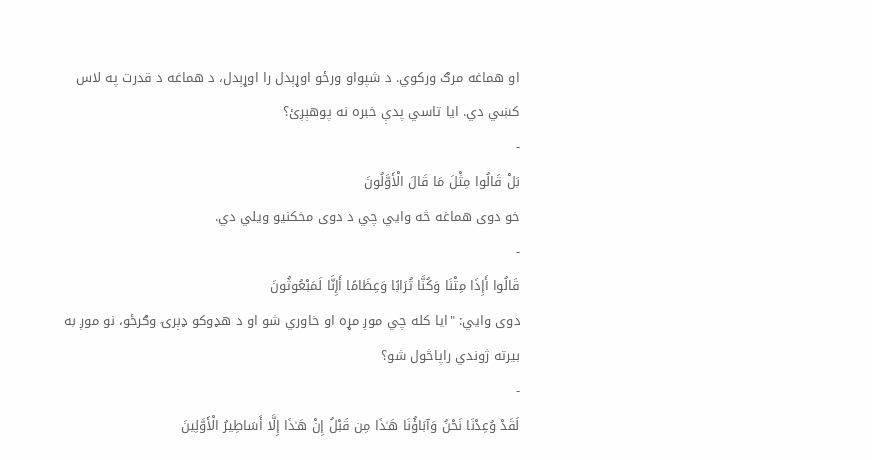او هماغه مرګ وركوي. د شپواو ورځو اوړېدل را اوړېدل، د هماغه د قدرت په لاس کښي دي. ايا تاسي پدې خبره نه پوهېږئ؟
-
بَلْ قَالُوا مِثْلَ مَا قَالَ الْأَوَّلُونَ
خو دوى هماغه څه وايي چي د دوى مخکنیو ويلي دي.
-
قَالُوا أَإِذَا مِتْنَا وَكُنَّا تُرَابًا وَعِظَامًا أَإِنَّا لَمَبْعُوثُونَ
دوى وايي: "ايا كله چي موږ مړه او خاوري شو او د هډوکو ډېرۍ وګرځو، نو موږ به بيرته ژوندي راپاڅول شو؟
-
لَقَدْ وُعِدْنَا نَحْنُ وَآبَاؤُنَا هَـٰذَا مِن قَبْلُ إِنْ هَـٰذَا إِلَّا أَسَاطِيرُ الْأَوَّلِينَ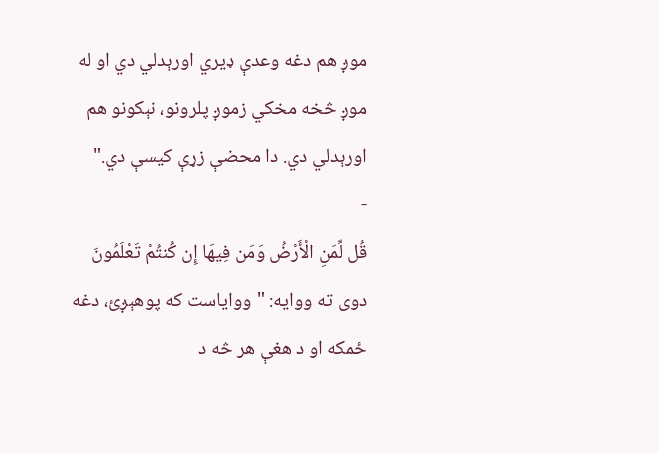موږ هم دغه وعدې ډيري اورېدلي دي او له موږ څخه مخکي زموږ پلرونو، نېکونو هم اورېدلي دي. دا محضې زړې كيسې دي."
-
قُل لِّمَنِ الْأَرْضُ وَمَن فِيهَا إِن كُنتُمْ تَعْلَمُونَ
دوی ته ووايه: "وواياست كه پوهېږئ، دغه ځمکه او د هغې هر څه د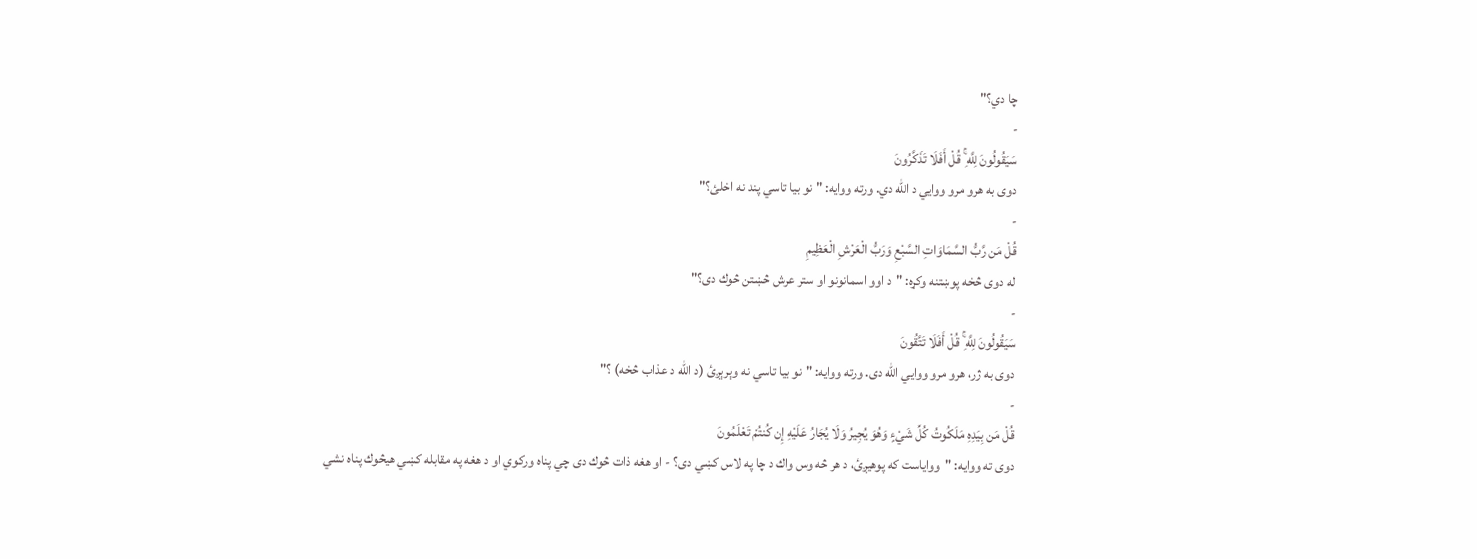چا دي؟"
-
سَيَقُولُونَ لِلَّهِ ۚ قُلْ أَفَلَا تَذَكَّرُونَ
دوى به هرو مرو ووايي د الله دي. ورته ووايه: "نو بيا تاسي پند نه اخلئ؟"
-
قُلْ مَن رَّبُّ السَّمَاوَاتِ السَّبْعِ وَرَبُّ الْعَرْشِ الْعَظِيمِ
له دوی څخه پوښتنه وکړه: "د اوو اسمانونو او ستر عرش څښتن څوك دى؟"
-
سَيَقُولُونَ لِلَّهِ ۚ قُلْ أَفَلَا تَتَّقُونَ
دوى به ژر، هرو مرو ووايي الله دی. ورته ووايه: "نو بیا تاسي نه وېرېږئ (د الله د عذاب څخه) ؟"
-
قُلْ مَن بِيَدِهِ مَلَكُوتُ كُلِّ شَيْءٍ وَهُوَ يُجِيرُ وَلَا يُجَارُ عَلَيْهِ إِن كُنتُمْ تَعْلَمُونَ
دوی ته ووايه: "وواياست كه پوهیږئ، د هر څه وس واك د چا په لاس کښي دى؟ - او هغه ذات څوك دى چي پناه وركوي او د هغه په مقابله کښي هیڅوك پناه نشي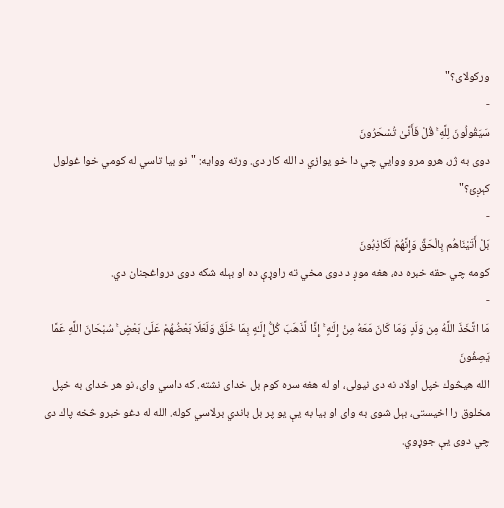وركولای؟"
-
سَيَقُولُونَ لِلَّهِ ۚ قُلْ فَأَنَّىٰ تُسْحَرُونَ
دوى به ژر، هرو مرو ووايي چي دا خو یوازي د الله كار دى. ورته ووايه: "نو بيا تاسي له کومي خوا غولول کېږئ؟"
-
بَلْ أَتَيْنَاهُم بِالْحَقِّ وَإِنَّهُمْ لَكَاذِبُونَ
كومه چي حقه خبره ده، هغه موږ د دوى مخي ته راوړې ده او بېله شکه دوی درواغجنان دي.
-
مَا اتَّخَذَ اللَّهُ مِن وَلَدٍ وَمَا كَانَ مَعَهُ مِنْ إِلَـٰهٍ ۚ إِذًا لَّذَهَبَ كُلُّ إِلَـٰهٍ بِمَا خَلَقَ وَلَعَلَا بَعْضُهُمْ عَلَىٰ بَعْضٍ ۚ سُبْحَانَ اللَّهِ عَمَّا يَصِفُونَ
الله هیڅوك خپل اولاد نه دى نيولى، او له هغه سره كوم بل خداى نشته. كه داسي واى، نو هر خداى به خپل مخلوق را اخيستى، بېل شوى به وای او بيا به یې يو پر بل باندي برلاسي كوله. الله له دغو خبرو څخه پاك دى چي دوی یې جوړوي.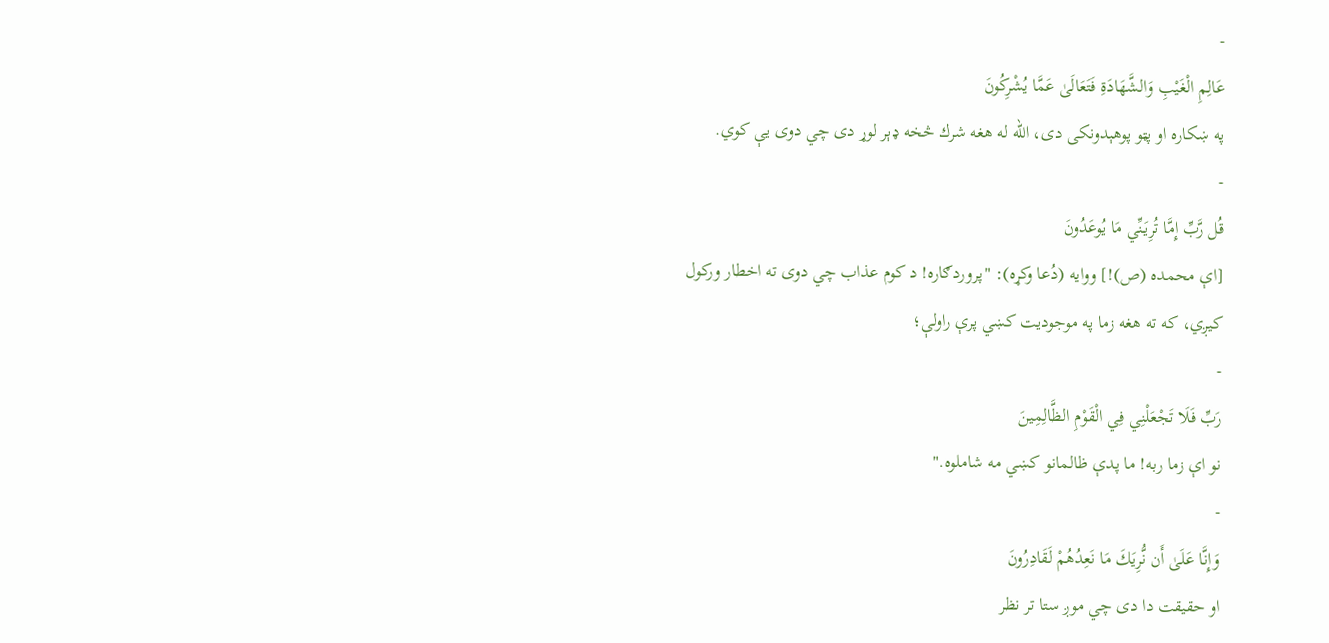-
عَالِمِ الْغَيْبِ وَالشَّهَادَةِ فَتَعَالَىٰ عَمَّا يُشْرِكُونَ
په ښكاره او پټو پوهېدونكى دى، الله له هغه شرك څخه ډېر لوړ دى چي دوى یې كوي.
-
قُل رَّبِّ إِمَّا تُرِيَنِّي مَا يُوعَدُونَ
[اې محمده (ص)!] ووایه (دُعا وکړه): "پروردګاره! د كوم عذاب چي دوی ته اخطار وركول کیږي، كه ته هغه زما په موجوديت کښي پرې راولې؛
-
رَبِّ فَلَا تَجْعَلْنِي فِي الْقَوْمِ الظَّالِمِينَ
نو اې زما ربه! ما پدې ظالمانو کښي مه شاملوه."
-
وَإِنَّا عَلَىٰ أَن نُّرِيَكَ مَا نَعِدُهُمْ لَقَادِرُونَ
او حقيقت دا دى چي موږ ستا تر نظر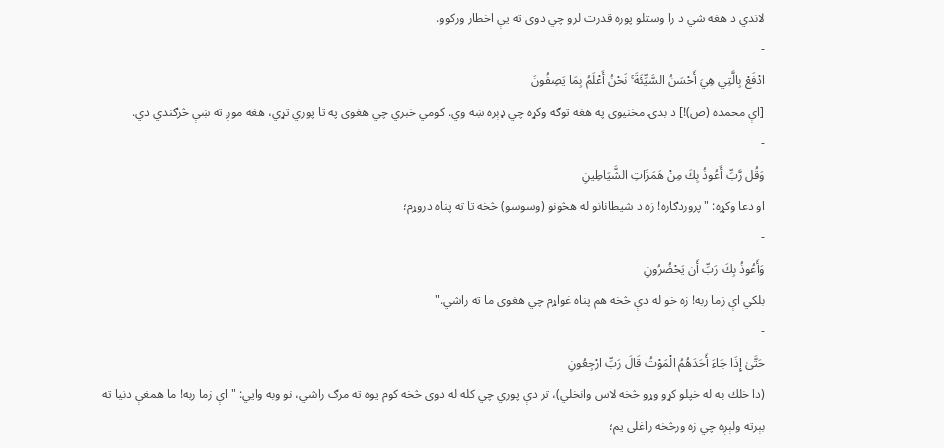لاندي د هغه شي د را وستلو پوره قدرت لرو چي دوی ته يې اخطار وركوو.
-
ادْفَعْ بِالَّتِي هِيَ أَحْسَنُ السَّيِّئَةَ ۚ نَحْنُ أَعْلَمُ بِمَا يَصِفُونَ
[اې محمده (ص)!] د بدۍ مخنيوى په هغه توګه وکړه چي ډېره ښه وي. کومي خبري چي هغوی په تا پوري تړي، هغه موږ ته ښې څرګندي دي.
-
وَقُل رَّبِّ أَعُوذُ بِكَ مِنْ هَمَزَاتِ الشَّيَاطِينِ
او دعا وکړه: "پروردګاره! زه د شيطانانو له هڅونو (وسوسو) څخه تا ته پناه دروړم؛
-
وَأَعُوذُ بِكَ رَبِّ أَن يَحْضُرُونِ
بلکي اې زما ربه! زه خو له دې څخه هم پناه غواړم چي هغوی ما ته راشي."
-
حَتَّىٰ إِذَا جَاءَ أَحَدَهُمُ الْمَوْتُ قَالَ رَبِّ ارْجِعُونِ
(دا خلك به له خپلو کړو وړو څخه لاس وانخلي)، تر دې پوري چي كله له دوی څخه كوم يوه ته مرګ راشي، نو وبه وايي: "اې زما ربه! ما همغې دنيا ته بېرته ولېږه چي زه ورڅخه راغلى يم؛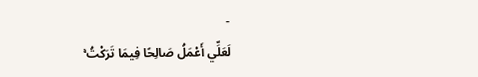-
لَعَلِّي أَعْمَلُ صَالِحًا فِيمَا تَرَكْتُ ۚ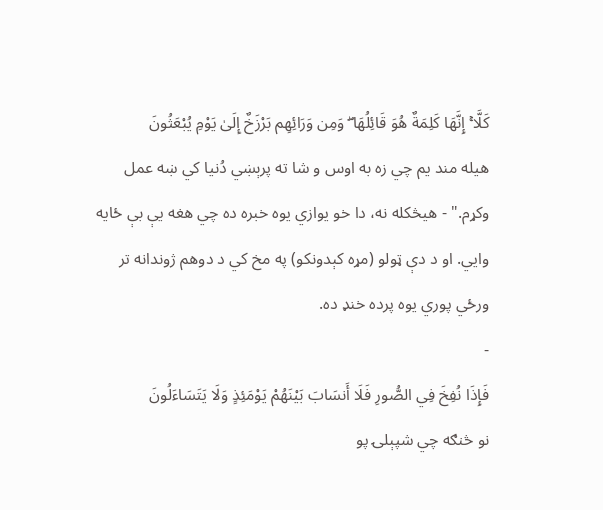كَلَّا ۚ إِنَّهَا كَلِمَةٌ هُوَ قَائِلُهَا ۖ وَمِن وَرَائِهِم بَرْزَخٌ إِلَىٰ يَوْمِ يُبْعَثُونَ
هيله مند يم چي زه به اوس و شا ته پرېښي دُنيا كي ښه عمل وکړم." - هیڅكله نه، دا خو یوازي يوه خبره ده چي هغه یې بې ځایه وايي. او د دې ټولو (مړه كېدونكو) په مخ کي د دوهم ژوندانه تر ورځي پوري يوه پرده خنډ ده.
-
فَإِذَا نُفِخَ فِي الصُّورِ فَلَا أَنسَابَ بَيْنَهُمْ يَوْمَئِذٍ وَلَا يَتَسَاءَلُونَ
نو څنګه چي شپېلۍ پو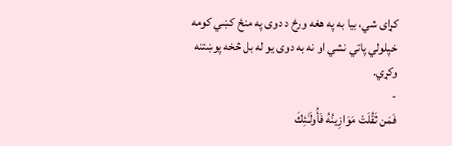کړاى شي، بيا به په هغه ورځ د دوی په منځ کښي كومه خپلولي پاتي نشي او نه به دوی يو له بل څخه پوښتنه وکړي.
-
فَمَن ثَقُلَتْ مَوَازِينُهُ فَأُولَـٰئِكَ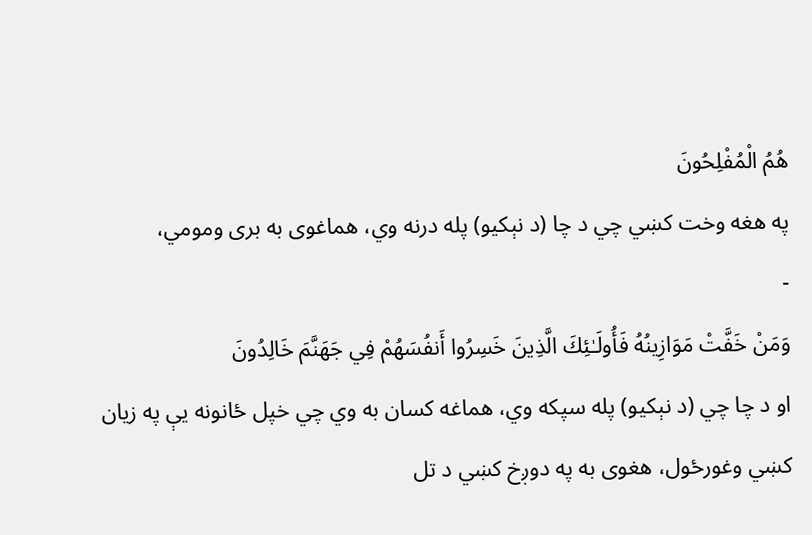هُمُ الْمُفْلِحُونَ
په هغه وخت کښي چي د چا (د نېکیو) پله درنه وي، هماغوى به برى ومومي،
-
وَمَنْ خَفَّتْ مَوَازِينُهُ فَأُولَـٰئِكَ الَّذِينَ خَسِرُوا أَنفُسَهُمْ فِي جَهَنَّمَ خَالِدُونَ
او د چا چي (د نېکیو) پله سپكه وي، هماغه كسان به وي چي خپل ځانونه یې په زيان کښي وغورځول، هغوى به په دوږخ کښي د تل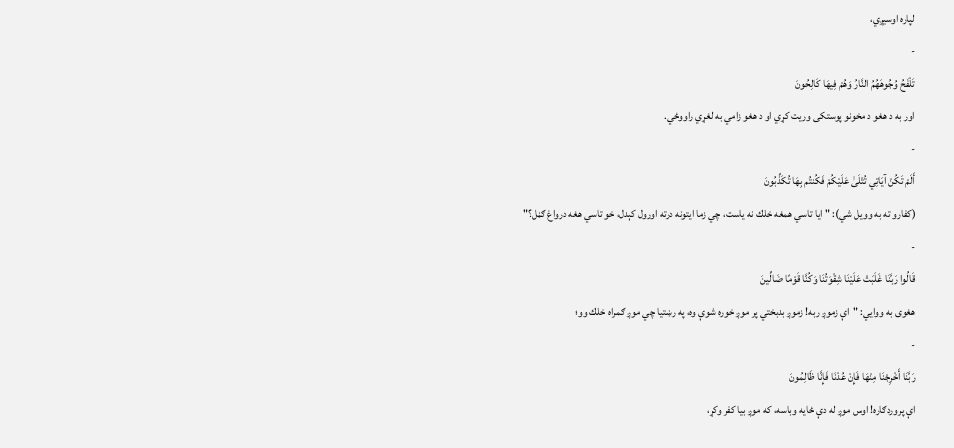لپاره اوسیږي،
-
تَلْفَحُ وُجُوهَهُمُ النَّارُ وَهُمْ فِيهَا كَالِحُونَ
اور به د هغو د مخونو پوستكى وريت کړي او د هغو زامي به لغړي راووځي.
-
أَلَمْ تَكُنْ آيَاتِي تُتْلَىٰ عَلَيْكُمْ فَكُنتُم بِهَا تُكَذِّبُونَ
(کفارو ته به وویل شي): "ايا تاسي همغه خلك نه یاست، چي زما ايتونه درته اورول كېدل، خو تاسي هغه درواغ ګڼل؟"
-
قَالُوا رَبَّنَا غَلَبَتْ عَلَيْنَا شِقْوَتُنَا وَكُنَّا قَوْمًا ضَالِّينَ
هغوى به ووايي: "اې زموږ ربه! زموږ بدبختي پر موږ خوره شوې وه، په رښتيا چي موږ ګمراه خلك وو؛
-
رَبَّنَا أَخْرِجْنَا مِنْهَا فَإِنْ عُدْنَا فَإِنَّا ظَالِمُونَ
اې پروردګاره! اوس موږ له دې ځايه وباسه، كه موږ بیا کفر وکړ،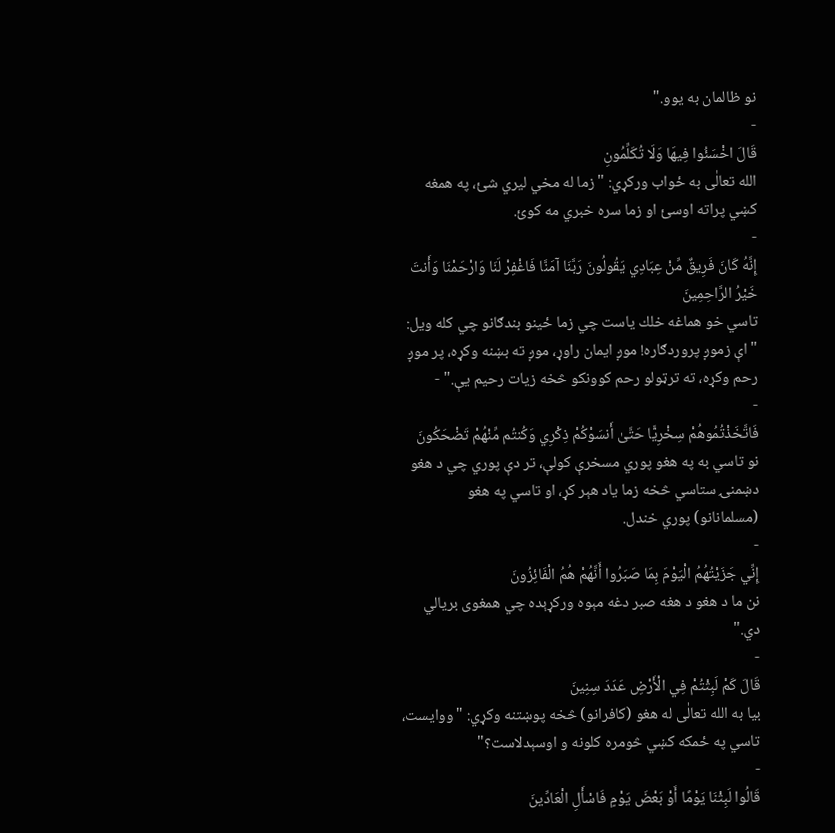نو ظالمان به يوو."
-
قَالَ اخْسَئُوا فِيهَا وَلَا تُكَلِّمُونِ
الله تعالٰى به ځواب ورکړي: "زما له مخي لیري شئ، په همغه کښي پراته اوسئ او زما سره خبري مه كوئ.
-
إِنَّهُ كَانَ فَرِيقٌ مِّنْ عِبَادِي يَقُولُونَ رَبَّنَا آمَنَّا فَاغْفِرْ لَنَا وَارْحَمْنَا وَأَنتَ خَيْرُ الرَّاحِمِينَ
تاسي خو هماغه خلك ياست چي زما ځينو بندګانو چي كله ويل: "اې زموږ پروردګاره! موږ ايمان راوړ، موږ ته بښنه وکړه، پر موږ رحم وکړه، ته ترټولو رحم كوونكو څخه زيات رحيم یې." -
-
فَاتَّخَذْتُمُوهُمْ سِخْرِيًّا حَتَّىٰ أَنسَوْكُمْ ذِكْرِي وَكُنتُم مِّنْهُمْ تَضْحَكُونَ
نو تاسي به په هغو پوري مسخرې کولې، تر دې پوري چي د هغو دښمنۍ ستاسي څخه زما ياد هېر کړ، او تاسي په هغو (مسلمانانو) پوري خندل.
-
إِنِّي جَزَيْتُهُمُ الْيَوْمَ بِمَا صَبَرُوا أَنَّهُمْ هُمُ الْفَائِزُونَ
نن ما د هغو د هغه صبر دغه مېوه ورکړېده چي همغوی بريالي دي."
-
قَالَ كَمْ لَبِثْتُمْ فِي الْأَرْضِ عَدَدَ سِنِينَ
بيا به الله تعالٰى له هغو (كافرانو) څخه پوښتنه وکړي: "ووايست، تاسي په ځمکه کښي څومره كلونه و اوسېدلاست؟"
-
قَالُوا لَبِثْنَا يَوْمًا أَوْ بَعْضَ يَوْمٍ فَاسْأَلِ الْعَادِّينَ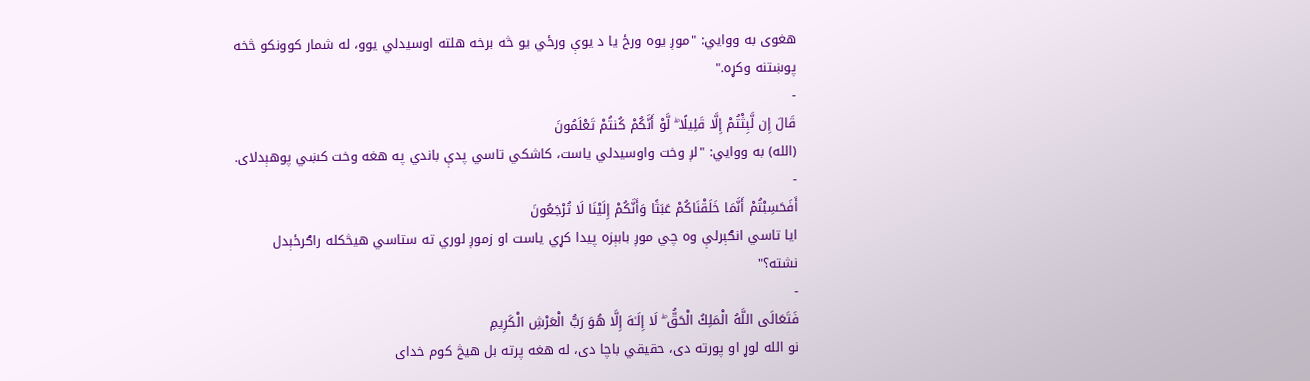هغوى به ووايي: "موږ يوه ورځ يا د يوې ورځي يو څه برخه هلته اوسيدلي يوو، له شمار كوونكو څخه پوښتنه وکړه."
-
قَالَ إِن لَّبِثْتُمْ إِلَّا قَلِيلًا ۖ لَّوْ أَنَّكُمْ كُنتُمْ تَعْلَمُونَ
(الله) به ووايي: "لږ وخت واوسيدلي یاست، كاشكي تاسي پدې باندي په هغه وخت کښي پوهېدلاى.
-
أَفَحَسِبْتُمْ أَنَّمَا خَلَقْنَاكُمْ عَبَثًا وَأَنَّكُمْ إِلَيْنَا لَا تُرْجَعُونَ
ايا تاسي انګېرلې وه چي موږ بابېزه پيدا کړي ياست او زموږ لوري ته ستاسي هیڅكله راګرځېدل نشته؟"
-
فَتَعَالَى اللَّهُ الْمَلِكُ الْحَقُّ ۖ لَا إِلَـٰهَ إِلَّا هُوَ رَبُّ الْعَرْشِ الْكَرِيمِ
نو الله لوړ او پورته دی، حقيقي باچا دی، له هغه پرته بل هیڅ كوم خداى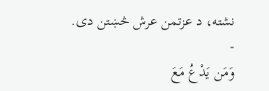نشته، د عزتمن عرش څښتن دى.
-
وَمَن يَدْعُ مَعَ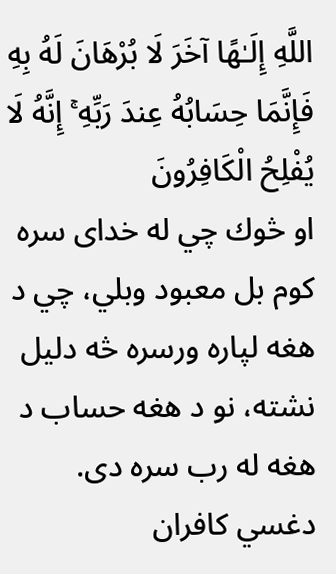اللَّهِ إِلَـٰهًا آخَرَ لَا بُرْهَانَ لَهُ بِهِ فَإِنَّمَا حِسَابُهُ عِندَ رَبِّهِ ۚ إِنَّهُ لَا يُفْلِحُ الْكَافِرُونَ
او څوك چي له خداى سره كوم بل معبود وبلي، چي د هغه لپاره ورسره څه دليل نشته، نو د هغه حساب د هغه له رب سره دى. دغسي كافران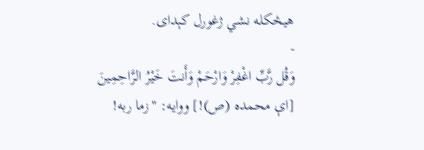هیڅكله نشي ژغورل كېداى.
-
وَقُل رَّبِّ اغْفِرْ وَارْحَمْ وَأَنتَ خَيْرُ الرَّاحِمِينَ
[اې محمده (ص)!] ووايه: "زما ربه!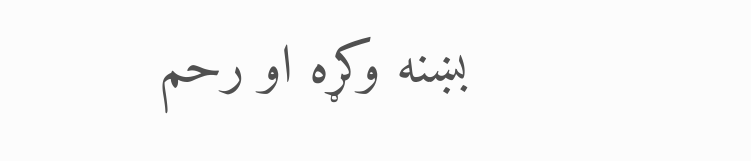بښنه وکړه او رحم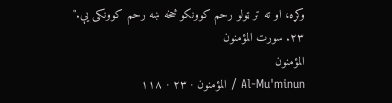وکړه، او ته تر ټولو رحم كوونكو څخه ښه رحم کوونکی یې."
۲۳. سورت المؤمنون
المؤمنون
Al-Mu'minun / المؤمنون · ۲۳ · ۱۱۸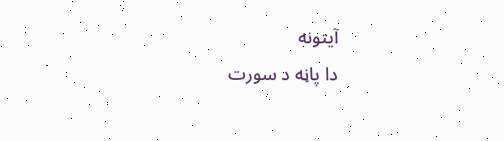آیتونه
دا پاڼه د سورت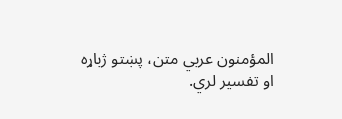المؤمنون عربي متن، پښتو ژباړه او تفسیر لري.